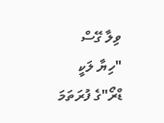ވިލާ ގޭސް
"ހިޔާ ލަކީ ޑްރޯ"ގެ ފުރަތަމަ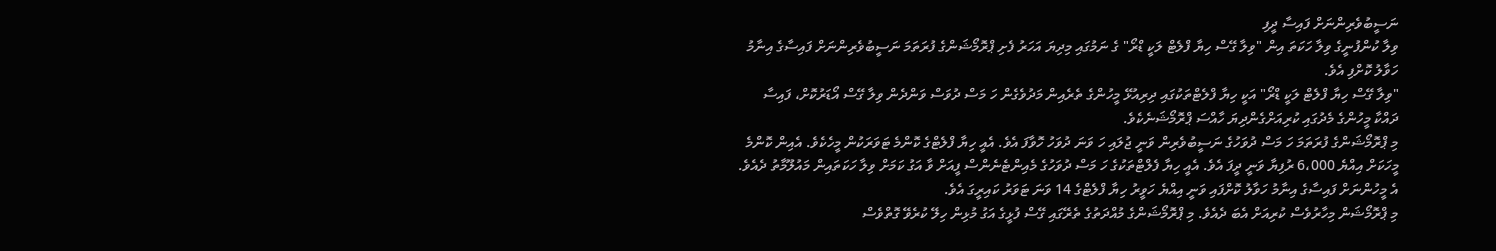ނަސީބުވެރިންނަށް ފައިސާ ދީފި
ވިލާ ކުންފުނީގެ ވިލާ ހަކަތަ އިން "ވިލާ ގޭސް ހިޔާ ފްލެޓް ލަކީ ޑްރޯ" ގެ ނަމުގައި މިދިޔަ އަހަރު ފެށި ޕްރޮމޯޝަންގެ ފުރަތަމަ ނަސީބުވެރިންނަށް ފައިސާގެ އިނާމު ހަވާލު ކޮށްފި އެވެ.
"ވިލާ ގޭސް ހިޔާ ފްލެޓް ލަކީ ޑްރޯ" އަކީ ހިޔާ ފްލެޓްތަކުގައި ދިރިއުޅޭ މީހުންގެ ތެރެއިން މަދުވެގެން ހަ މަސް ދުވަސް ވަންދެން ވިލާ ގޭސް އޯޑަރުކޮށް، ފައިސާ ދައްކާ މީހުންގެ މެދުގައި ކުރިއަށްގެންދިޔަ ހާއްސަ ޕްރޮމޯޝަނެކެވެ.
މި ޕްރޮމޯޝަންގެ ފުރަތަމަ ހަ މަސް ދުވަހުގެ ނަސީބުވެރިން ވަނީ ޖުލައި ހަ ވަނަ ދުވަހު ހޮވާފަ އެވެ. އެއީ ހިޔާ ފްލެޓްގެ ކޮންމެ ޓަވަރަކުން މީހެކެވެ. އެއިން ކޮންމެ މީހަކަށް އިއްޔެ 6،000 ރުފިޔާ ވަނީ ދީފަ އެވެ. އެއީ ހިޔާ ފެލްޓްތަކުގެ ހަ މަސް ދުވަހުގެ މެއިންޓެނެންސް ފީއަށް ވާ އަގު ކަމަށް ވިލާ ހަކަތައިން މައުލޫމާތު ދެއެވެ.
އެ މީހުންނަށް ފައިސާގެ އިނާމު ހަވާލު ކޮށްފައި ވަނީ އިއްޔެ ހަވީރު ހިޔާ ފްލެޓްގެ 14 ވަނަ ޓަވަރު ކައިރީގަ އެވެ.
މި ޕްރޮމޯޝަން މިހާރުވެސް ކުރިއަށް އެބަ ދެއެވެ. މި ޕްރޮމޯޝަންގެ މުއްދަތުގެ ތެރޭގައި ގޭސް ފުޅީގެ އަގު މުޅިން ހިލޭ ކުރެވޭ ގޮތްވެސް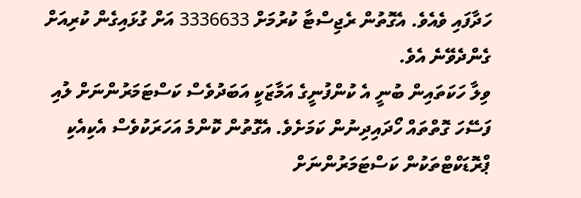ހަދާފައި ވެއެވެ. އެގޮތުން ރެޖިސްޓާ ކުރުމަށް 3336633 އަށް ގުޅައިގެން ކުރިއަށް ގެންދެވޭނެ އެވެ.
ވިލާ ހަކަތައިން ބުނީ އެ ކުންފުނީގެ އަމާޒަކީ އަބަދުވެސް ކަސްޓަމަރުންނަށް ލުއި ފަސޭހަ ގޮތްތައް ހޯދައިދިނުން ކަމަށެވެ. އެގޮތުން ކޮންމެ އަހަރަކުވެސް އެކިއެކި ޕްރޮޑަކްޓްތަކުން ކަސްޓަމަރުންނަށް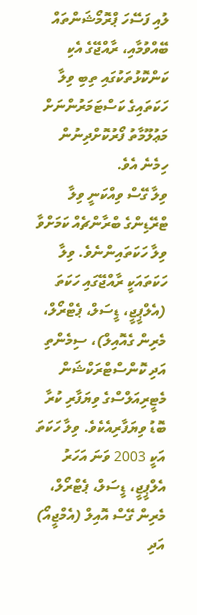ލުއި ފަސޭހަ ޕްރޮމޯޝަންތައް ބޭއްވުމާއި، ރާއްޖޭގެ އެކި ކަންކޮޅުތަކުގައި ތިބި ވިލާ ހަކަތައިގެ ކަސްޓަމަރުންނަށް މަޢުލޫމާތު ފޯރުކޮށްދިނުން ހިމެނެ އެވެ.
ވިލާ ގޭސް ވިއްކަނީ ވިލާ ޓްރޭޑިންގެ ބްރާންޗެއް ކަމަށްވާ ވިލާ ހަކަތައިންނެވެ. ވިލާ ހަކަތައަކީ ރާއްޖޭގައި ހަކަތަ (އެލްޕީޖީ، ޑީސަލް، ޕެޓްރޯލް، މެރިން ގެއޮއިލް)، ސިމެންތި އަދި ކޮންސްޓްރަކްޝަން މެޓީރިއަލްސްގެ ވިޔަފާރި ކުރާ ބޮޑު ވިޔަފާރިއެކެވެ. ވިލާ ހަކަތަ އަކީ 2003 ވަނަ އަހަރު އެލްޕީޖީ، ޑީސަލް، ޕެޓްރޯލް، މެރިން ގޭސް އޮއިލް (އެމްޖީއޯ) އަދި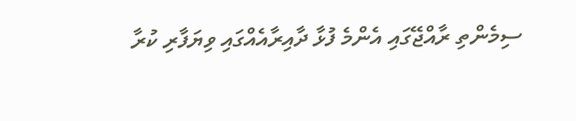ސިމެންތި ރާއްޖޭގައި އެންމެ ފުޅާ ދާއިރާއެއްގައި ވިޔަފާރި ކުރާ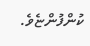ކުންފުންޏެވެ.